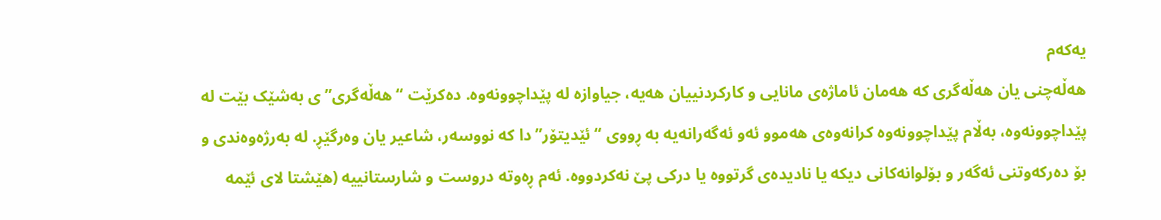یەكەم
هەڵەچنی یان هەڵەگری كە هەمان ئاماژەی مانایی و کارکردنییان هەیە، جیاوازە لە پێداچوونەوە. دەکرێت “هەڵەگری”ی بەشێک بێت لە پێداچوونەوە، بەڵام پێداچوونەوە کرانەوەی هەموو ئەو ئەگەرانەیە بە ڕووی “ئێدیتۆر”دا کە نووسەر، شاعیر یان وەرگێڕ. لە بەرژەوەندی و بۆ دەرکەوتنی ئەگەر و بۆلوانەکانی دیکە یا نادیدەی گرتووە یا درکی پێ نەکردووە. ئەم ڕەوتە دروست و شارستانییە (هێشتا لای ئێمە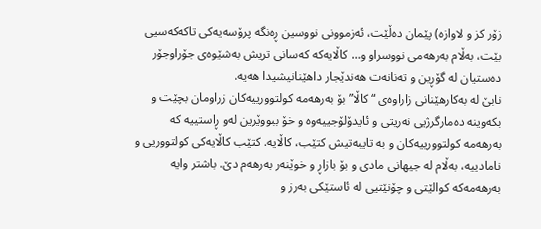زۆر کز و لاوازە) پێمان دەڵێت، ئەزموونی نووسین ڕەنگە پرۆسەیەکی تاکەکەسیی بێت، بەڵام بەرهەمی نووسراو و… کاڵایەکە کەسانی تریش بەشێوەی جۆراوجۆر دەستیان لە گۆڕین و تەنانەت هەندێجار داهێنانیشیدا هەیە.
نابێ لە بەکارهێنانی زاراوەی “کاڵا” بۆ بەرهەمە کولتوورییەکان زراومان بچێت و بکەوینە دەمارگرژیی نەریتی و ئایدۆلۆجییەوە و خۆ ببووێرین لەو ڕاستییە کە بەرهەمە کولتوورییەکان و بە تایبەتیش کتێب، کاڵایە. کتێب کاڵایەکی کولتووریی و نامادییە، بەڵام لە جیهانی مادی و بۆ بازاڕ و خوێنەر بەرهەم دێ. باشتر وایە بەرهەمەکە کوالێتی و چۆنێتیی لە ئاستێکی بەرز و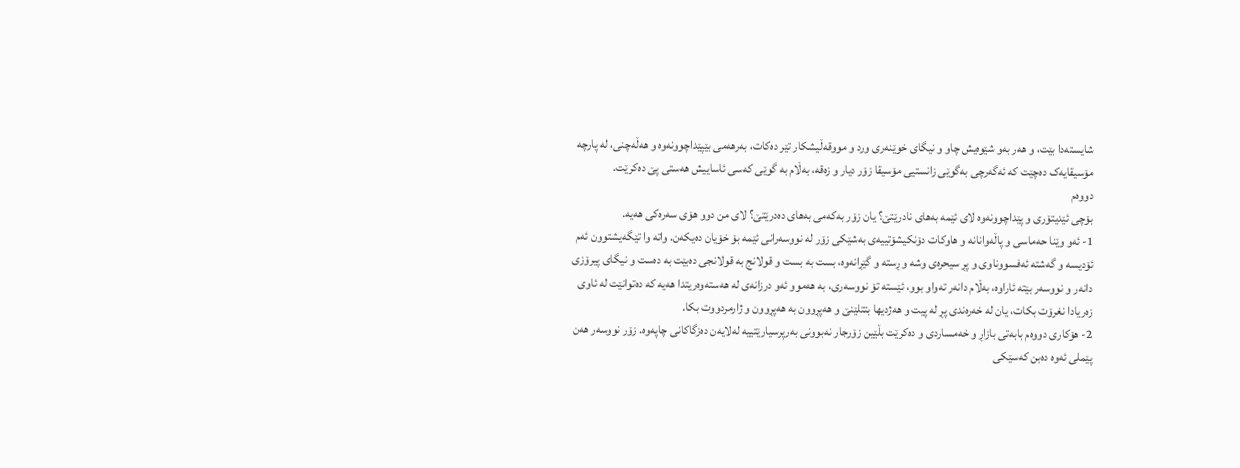شایستەدا بێت، و هەر بەو شێوەیش چاو و نیگای خوێنەری ورد و مووقەڵیشکار تێر دەکات، بەرهەمی بێپێداچوونەوە و هەڵەچنی، لە پارچە مۆسیقایەک دەچێت کە ئەگەرچی بەگوێی زانستیی مۆسیقا زۆر دیار و زەقە، بەڵام بە گوێی كەسی ئاساییش هەستی پێ دەکرێت.
دووەم
بۆچی ئێدیتۆری و پێداچوونەوە لای ئێمە بەهای نادرێتێ؟ یان زۆر بەکەمی بەهای دەدرێتێ؟ لای من دوو هۆی سەرەکی هەیە.
1- ئەو وێنا حەماسی و پاڵەوانانە و هاوکات دۆنکیشۆتییەی بەشێکی زۆر لە نووسەرانی ئێمە بۆ خۆیان دەیکەن. واتە وا تێگەیشتوون ئەم ئۆدیسە و گەشتە ئەفسووناوی و پڕ سیحرەی وشە و ڕستە و گێڕانەوە، بست بە بست و قولانج بە قولانجی دەبێت بە دەست و نیگای پیرۆزی دانەر و نووسەر بێتە ئاراوە، بەڵام دانەر تەواو بوو، ئێستە تۆ نووسەری، بە هەموو ئەو درزانەی لە هەستەوەریتدا هەیە کە دەتوانێت لە ئاوی زەریادا نغرۆت بکات، یان لە خەرەندی پڕ لە پیت و هەژدیها بتتلێنێ و هەپڕوون بە هەپڕوون و ژارمردووت بکا.
2- هۆکاری دووەم بابەتی بازاڕ و خەمساردی و دەکرێت بڵێین زۆرجار نەبوونی بەرپرسیارێتییە لەلایەن دەزگاكانی چاپەوە. زۆر نووسەر هەن پێملی ئەوە دەبن کەسێکی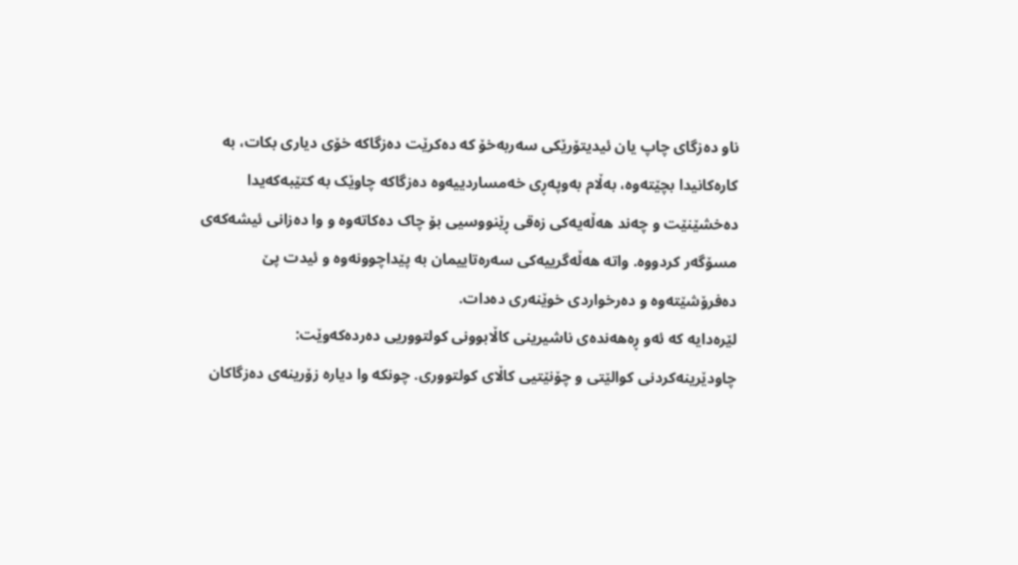ناو دەزگای چاپ یان ئیدیتۆرێکی سەربەخۆ کە دەکرێت دەزگاکە خۆی دیاری بکات، بە کارەکانیدا بچێتەوە، بەڵام بەوپەڕی خەمساردییەوە دەزگاکە چاوێک بە کتێبەکەیدا دەخشێنێت و چەند هەڵەیەکی زەقی ڕێنووسیی بۆ چاک دەکاتەوە و وا دەزانی ئیشەکەی مسۆگەر کردووە. واتە هەڵەگرییەکی سەرەتاییمان بە پێداچوونەوە و ئیدت پێ دەفرۆشێتەوە و دەرخواردی خوێنەری دەدات.
لێرەدایە کە ئەو ڕەهەندەی ناشیرینی کاڵابوونی کولتووریی دەردەکەوێت: چاودێرینەکردنی کوالێتی و چۆنێتیی کاڵای کولتووری. چونکە وا دیارە زۆرینەی دەزگاکان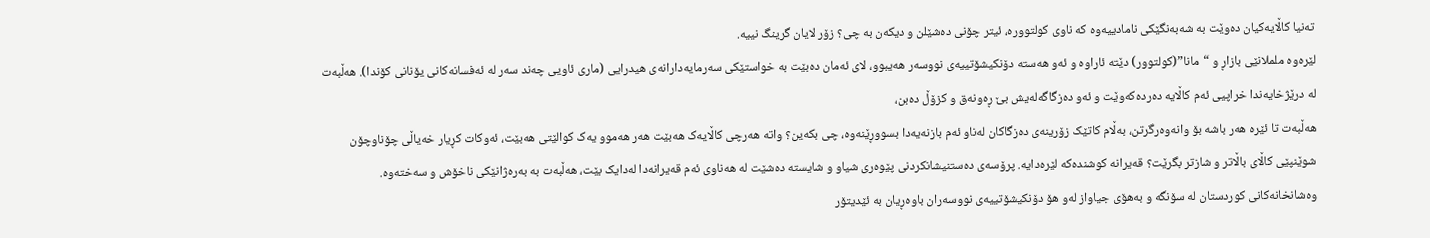تەنیا کاڵایەکیان دەوێت بە شەبەنگێکی نامادییەوە کە ناوی کولتوورە، ئیتر چۆنی دەشێلن و دیکەن بە چی؟ زۆر لایان گرینگ نییە.
لێرەوە ململانێی بازاڕ و “مانا”(کولتوور) دێتە ئاراوە و ئەو هەستە دۆنکیشۆتییەی نووسەر هەیبوو، لای ئەمان دەبێت بە خواستێکی سەرمایەدارانەی هیدرایی (ماری ئاویی چەند سەر لە ئەفسانەكانی یۆنانی کۆندا). هەڵبەت لە درێژخایەندا خراپیی ئەم کاڵایە دەردەکەوێت و ئەو دەزگاگەلەیش بێ ڕەونەق و کزۆڵ دەبن،
هەڵبەت تا ئێرە هەر باشە بۆ وانەوەرگرتن، بەڵام کاتێک زۆرینەی دەزگاکان لەناو ئەم بازنەیەدا بسووڕێنەوە، چی بکەین؟ واتە هەرچی کاڵایەک هەبێت هەر هەموو یەک کوالێتی هەبێت، ئەوکات کڕیار خەیاڵی چۆناوچۆن شوێنپێی کاڵای باڵاتر و شازتر بگرێت؟ قەیرانە کوشندەکە لێرەدایە. پرۆسەی دەستنیشانکردنی پێوەری شیاو و شایستە دەشێت لە هەناوی ئەم قەیرانەدا لەدایک بێت، هەڵبەت بە بەرەژانێکی ناخۆش و سەختەوە.
وەشانخانەكانی کوردستان لە سۆنگە و بەهۆی جیاواز لەو هۆ دۆنکیشۆتییەی نووسەران باوەڕیان بە ئێدیتۆر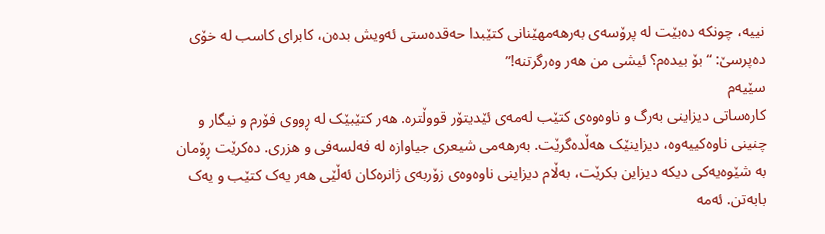نییە، چونکە دەبێت لە پرۆسەی بەرهەمهێنانی کتێبدا حەقدەستی ئەویش بدەن، کابرای کاسب لە خۆی دەپرسێ: “بۆ بیدەم؟ ئیشی من هەر وەرگرتنە!”
سێیەم
کارەساتی دیزاینی بەرگ و ناوەوەی کتێب لەمەی ئێدیتۆر قووڵترە. هەر کتێبێک لە ڕووی فۆرم و نیگار و چنینی ناوەکییەوە، دیزاینێک هەڵدەگرێت. بەرهەمی شیعری جیاوازە لە فەلسەفی و هزری. دەکرێت ڕۆمان بە شێوەیەکی دیکە دیزاین بکرێت، بەڵام دیزاینی ناوەوەی زۆربەی ژانرەکان ئەڵێی هەر یەک کتێب و یەک بابەتن. ئەمە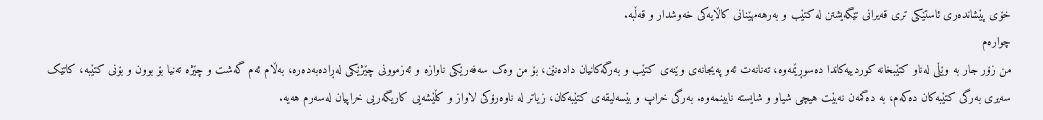خۆی پێشاندەری ئاستێکی تری قەیرانی تێگەیشتن لە کتێب و بەرهەمهێنانی کاڵایەکی خەوشدار و قەڵبە.
چوارەم
من زۆر جار بە وێڵی لەناو کتێبخانە کوردییەکاندا دەسوڕێمەوە، تەنانەت ئەو پەیجانەی وێنەی کتێب و بەرگەکانیان دادەنێن، بۆ من وەک سەفەرێکی ناوازە و ئەزموونی چێژێکی لەڕادەبەدەرە، بەڵام ئەم گەشت و چێژە تەنیا بۆ بوون و بۆنی کتێبە، کاتێک سەیری بەرگی کتێبەکان دەکەم، بە دەگمەن نەبێت هیچی شیاو و شایستە نابینمەوە. بەرگی خراپ و بێسەلیقەی کتێبەکان، زیاتر لە ناوەرۆکی لاواز و کڵێشەیی کاریگەریی خراپیان لەسەرم هەیە.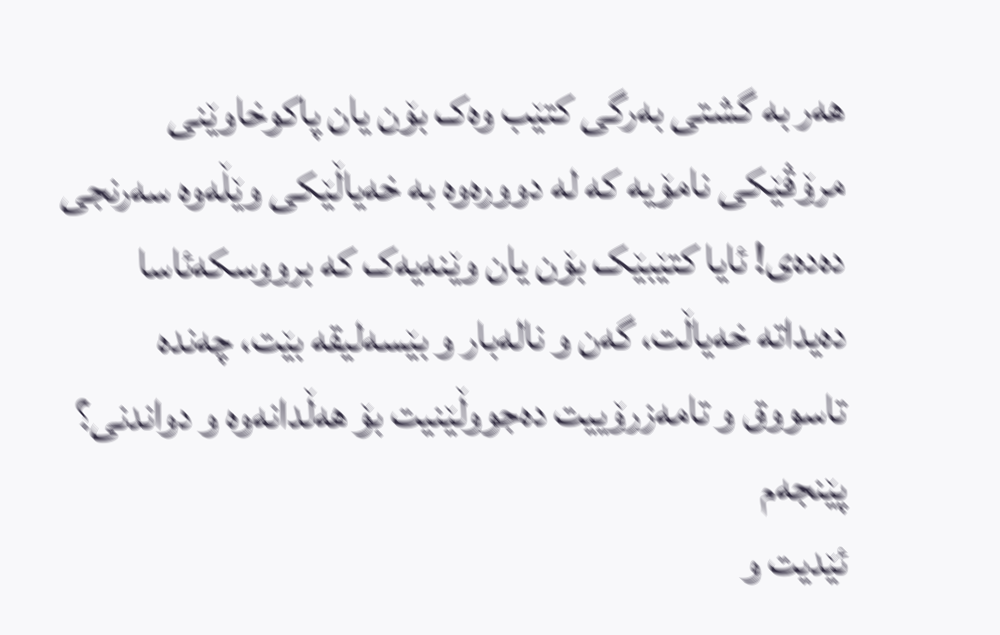هەر بە گشتی بەرگی کتێب وەک بۆن یان پاکوخاوێنی مرۆڤێکی نامۆیە کە لە دوورەوە بە خەیاڵێکی وێڵەوە سەرنجی دەدەی! ئایا کتێبێک بۆن یان وێنەیەک کە برووسکەئاسا دەیداتە خەیاڵت، گەن و نالەبار و بێسەلیقە بێت، چەندە تاسووق و تامەزرۆییت دەجووڵێنیت بۆ هەڵدانەوە و دواندنی؟
پێنجەم
ئێدیت و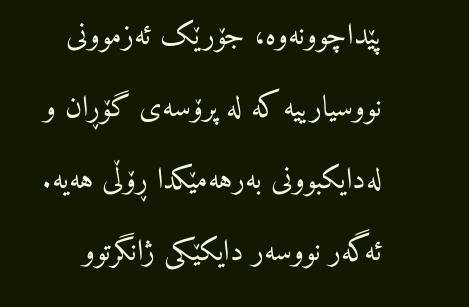پێداچوونەوە، جۆرێک ئەزموونی نووسیارییە کە لە پرۆسەی گۆڕان و لەدایکبوونی بەرهەمێکدا ڕۆڵی هەیە. ئەگەر نووسەر دایکێکی ژانگرتوو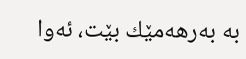بە بەرهەمێك بێت، ئەوا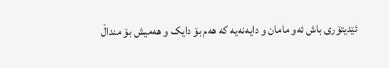ئێدیتۆری باش ئەو مامان و دایەنەیە کە هەم بۆ دایک و هەمیش بۆ منداڵ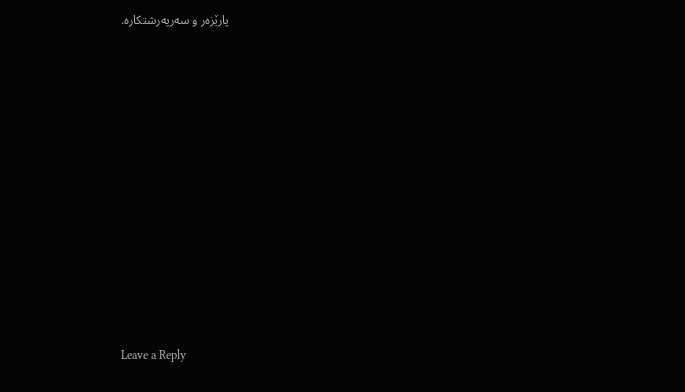پارێزەر و سەرپەرشتکارە.












Leave a Reply